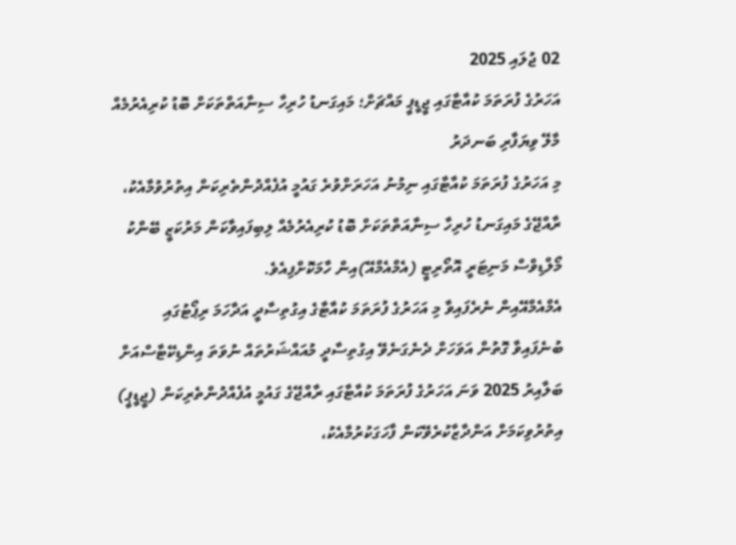02 ޖުލައި 2025
އަހަރުގެ ފުރަތަމަ ކުއާޓާގައި ޖީޑީޕީ މައްޗަށް؛ މައިގަނޑު ހުރިހާ ސިނާއަތްތަކަށް ބޮޑު ކުރިއެރުމެއް
މާލޭ ވިޔަފާރި ބަނދަރު
މި އަހަރުގެ ފުރަތަމަ ކުއާޓާގައި ނިމުނު އަހަރަށްވުރެ ގައުމީ އުފެއްދުންތެރިކަން އިތުރުވުމާއެކު، ރާއްޖޭގެ މައިގަނޑު ހުރިހާ ސިނާއަތްތަކަށް ބޮޑު ކުރިއެރުމެއް ލިބިފައިވާކަން މަރުކަޒީ ބޭންކު މޯލްޑިވްސް މަނިޓަރީ އޮތޯރިޓީ (އެމްއެމްއޭ)އިން ހާމަކޮށްފިއެވެ.
އެމްއެމްއޭއިން ނެރެފައިވާ މި އަހަރުގެ ފުރަތަމަ ކުއާޓާގެ އިގުތިސާދީ އަދާހަމަ ރިޕޯޓުގައި ބުނެފައިވާ ގޮތުން އަވަހަށް ދެނެގަނެވޭ އިގުތިސާދީ މުއައްޝަރުތައް ނުވަތަ އިންޑިކޭޓާސްއަށް ބަލާއިރު 2025 ވަނަ އަހަރުގެ ފުރަތަމަ ކުއާޓާގައި ރާއްޖޭގެ ގައުމީ އުފެއްދުންތެރިކަން (ޖީޑީޕީ) އިތުރުވިކަމަށް އަންދާޒާކުރެވޭކަން ފާހަގަކުރުމާއެކު،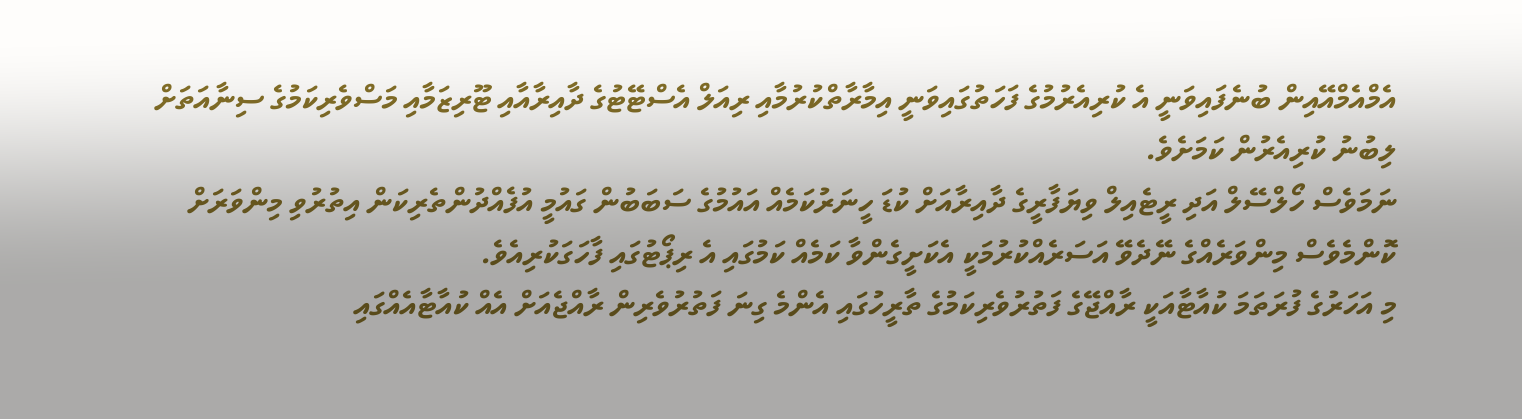އެމްއެމްއޭއިން ބުނެފައިވަނީ އެ ކުރިއެރުމުގެ ފަހަތުގައިވަނީ އިމާރާތްކުރުމާއި ރިއަލް އެސްޓޭޓުގެ ދާއިރާއާއި ޓޫރިޒަމާއި މަސްވެރިކަމުގެ ސިނާއަތަށް ލިބުނު ކުރިއެރުން ކަމަށެވެ.
ނަމަވެސް ހޯލްސޭލް އަދި ރީޓެއިލް ވިޔަފާރީގެ ދާއިރާއަށް ކުޑަ ހީނަރުކަމެއް އައުމުގެ ސަބަބުން ގައުމީ އުފެއްދުންތެރިކަން އިތުރުވި މިންވަރަށް ކޮންމެވެސް މިންވަރެއްގެ ނޭދެވޭ އަސަރެއްކުރުމަކީ އެކަށީގެންވާ ކަމެއް ކަމުގައި އެ ރިޕޯޓުގައި ފާހަގަކުރިއެވެ.
މި އަހަރުގެ ފުރަތަމަ ކުއާޓާއަކީ ރާއްޖޭގެ ފަތުރުވެރިކަމުގެ ތާރީހުގައި އެންމެ ގިނަ ފަތުރުވެރިން ރާއްޖެއަށް އެއް ކުއާޓާއެއްގައި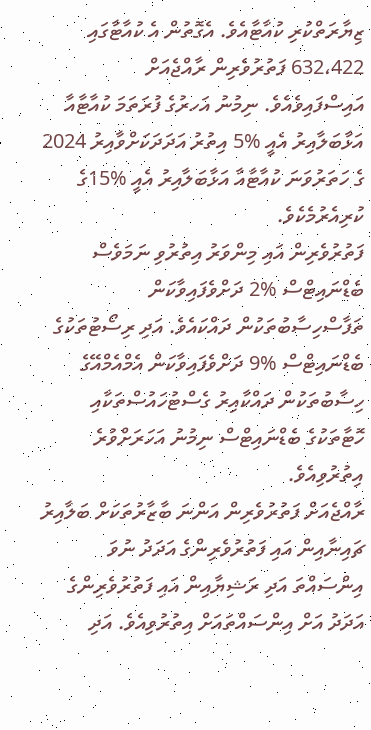ޒިޔާރަތްކުރި ކުއާޓާއެވެ. އެގޮތުން އެ ކުއާޓާގައި 632،422 ފަތުރުވެރިން ރާއްޖެއަށް އައިސްފައިވެއެވެ. ނިމުނު އަހރުގެ ފުރަތަމަ ކުއާޓާއާ އަޅާބަލާއިރު އެއީ %5 އިތުރު އަދަދަކަށްވާއިރު 2024 ގެ ހަތަރުވަނަ ކުއާޓާއާ އަޅާބަލާއިރު އެއީ %15ގެ ކުރިއެރުމެކެވެ.
ފަތުރުވެރިން އައި މިންވަރު އިތުރުވި ނަމަވެސް ބެޑްނައިޓްސް %2 ދަށްވެފައިވާކަން ތަފާސްހިސާބުތަކުން ދައްކައެވެ. އަދި ރިސޯޓުތަކުގެ ބެޑްނައިޓްސް %9 ދަށްވެފައިވާކަން އެމްއެމްއޭގެ ހިސާބުތަކުން ދައްކާއިރު ގެސްޓުހައުސްތަކާއި ހޮޓާތަކުގެ ބެޑްނައިޓްސް ނިމުނު އަހަރަށްވުރެ އިތުރުވިއެވެ.
ރާއްޖެއަށް ފަތުރުވެރިން އަންނަ ބާޒާރުތަކަށް ބަލާއިރު ޗައިނާއިން އައި ފަތުރުވެރިންގެ އަދަދު ނުވަ އިންސައްތަ އަދި ރަޝިޔާއިން އައި ފަތުރުވެރިންގެ އަދަދު އަށް އިންސައްތައަށް އިތުރުވިއެވެ. އަދި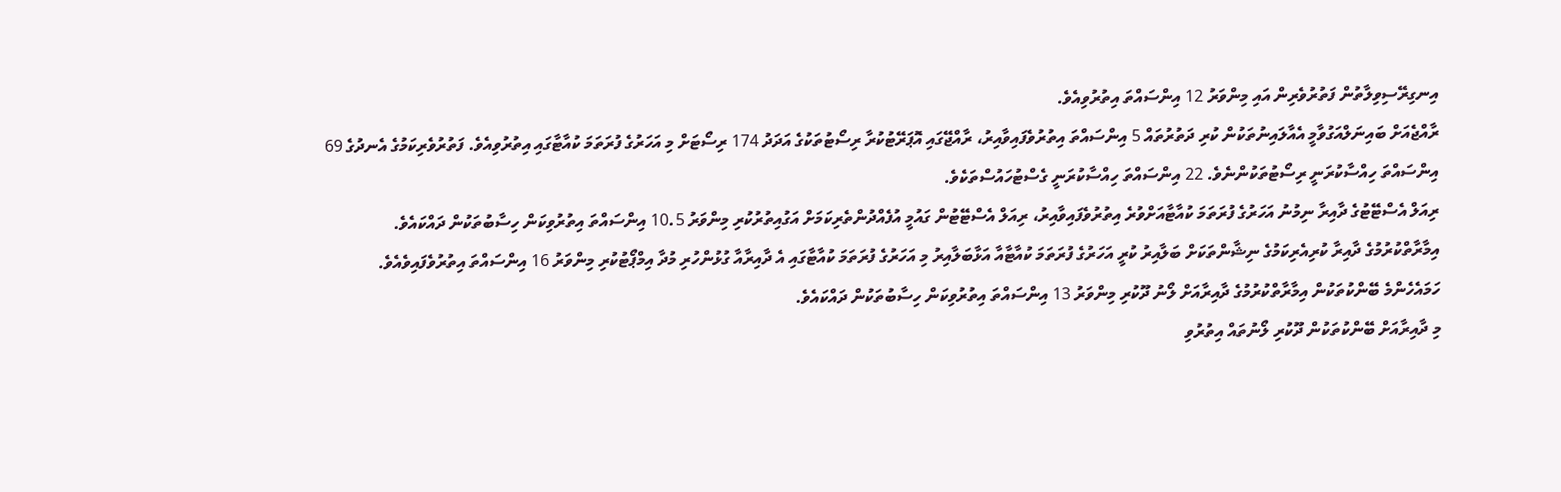އިނގިރޭސިވިލާތުން ފަތުރުވެރިން އައި މިންވަރު 12 އިންސައްތަ އިތުރުވިއެވެ.
ރާއްޖެއަށް ބައިނަލްއަގުވާމީ އެއާލައިނުތަކުން ކުރި ދަތުރުތައް 5 އިންސައްތަ އިތުރުވެފައިވާއިރު، ރާއްޖޭގައި އޮޕަރޭޓުކުރާ ރިސޯޓުތަކުގެ އަދަދު 174 ރިސޯޓަށް މި އަހަރުގެ ފުރަތަމަ ކުއާޓާގައި އިތުރުވިއެވެ. ފަތުރުވެރިކަމުގެ އެނދުގެ 69 އިންސައްތަ ހިއްސާކުރަނީ ރިސޯޓުތަކުންނެވެ. 22 އިންސައްތަ ހިއްސާކުރަނީ ގެސްޓުހައުސްތަކެވެ.
ރިއަލް އެސްޓޭޓުގެ ދާއިރާ ނިމުނު އަހަރުގެ ފުރަތަމަ ކުއާޓާއަށްވުރެ އިތުރުވެފައިވާއިރު، ރިއަލް އެސްޓޭޓުން ގައުމީ އުފެއްދުންތެރިކަމަށް އަގުއިތުރުކުރި މިންވަރު 10.5 އިންސައްތަ އިތުރުވިކަން ހިސާބުތަކުން ދައްކައެވެ.
އިމާރާތްކުރުމުގެ ދާއިރާ ކުރިއެރިކަމުގެ ނިޝާންތަކަށް ބަލާއިރު ކުރީ އަހަރުގެ ފުރަތަމަ ކުއާޓާއާ އަޅާބަލާއިރު މި އަހަރުގެ ފުރަތަމަ ކުއާޓާގައި އެ ދާއިރާއާ ގުޅުންހުރި މުދާ އިމްޕޯޓުކުރި މިންވަރު 16 އިންސައްތަ އިތުރުވެފައިވެއެވެ. ހަމައެހެންމެ ބޭންކުތަކުން އިމާރާތްކުރުމުގެ ދާއިރާއަށް ލޯނު ދޫކުރި މިންވަރު 13 އިންސައްތަ އިތުރުވިކަން ހިސާބުތަކުން ދައްކައެވެ.
މި ދާއިރާއަށް ބޭންކުތަކުން ދޫކުރި ލޯނުތައް އިތުރުވި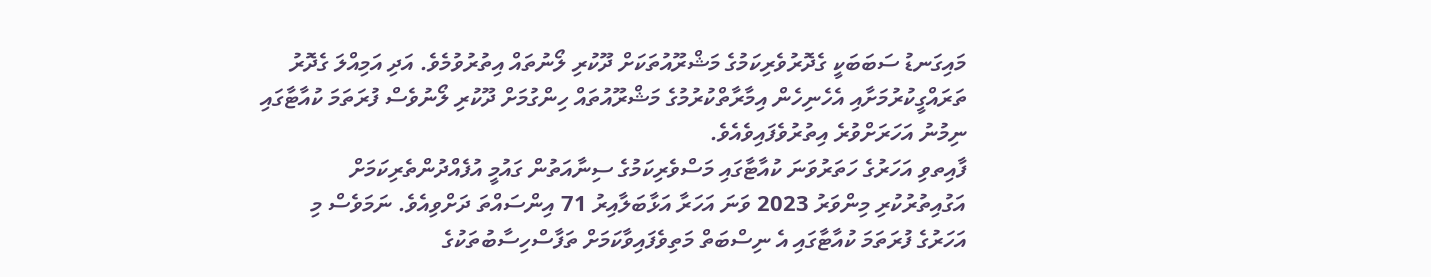މައިގަނޑު ސަބަބަކީ ގެދޮރުވެރިކަމުގެ މަޝްރޫއުތަކަށް ދޫކުރި ލޯނުތައް އިތުރުވުމެވެ. އަދި އަމިއްލަ ގެދޮރު ތަރައްގީކުރުމަށާއި އެހެނިހެން އިމާރާތްކުރުމުގެ މަޝްރޫއުތައް ހިންގުމަށް ދޫކުރި ލޯނުވެސް ފުރަތަމަ ކުއާޓާގައި ނިމުނު އަހަރަށްވުރެ އިތުރުވެފައިވެއެވެ.
ފާއިތވި އަހަރުގެ ހަތަރުވަނަ ކުއާޓާގައި މަސްވެރިކަމުގެ ސިނާއަތުން ގައުމީ އުފެއްދުންތެރިކަމަށް އަގުއިތުރުކުރި މިންވަރު 2023 ވަނަ އަހަރާ އަޅާބަލާއިރު 71 އިންސައްތަ ދަށްވިއެވެ. ނަމަވެސް މި އަހަރުގެ ފުރަތަމަ ކުއާޓާގައި އެ ނިސްބަތް މަތިވެފައިވާކަމަށް ތަފާސްހިސާބުތަކުގެ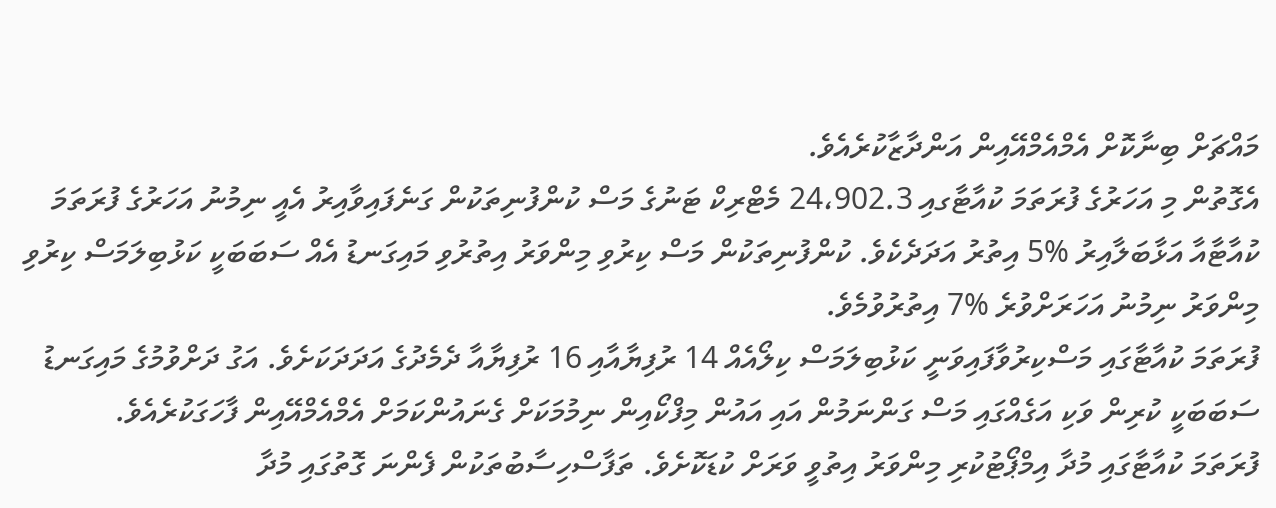މައްޗަށް ބިނާކޮށް އެމްއެމްއޭއިން އަންދާޒާކުރެއެވެ.
އެގޮތުން މި އަހަރުގެ ފުރަތަމަ ކުއާޓާގއި 24،902.3 މެޓްރިކް ޓަނުގެ މަސް ކުންފުނިތަކުން ގަނެފައިވާއިރު އެއީ ނިމުނު އަހަރުގެ ފުރަތަމަ ކުއާޓާއާ އަޅާބަލާއިރު %5 އިތުރު އަދަދެކެވެ. ކުންފުނިތަކުން މަސް ކިރުވި މިންވަރު އިތުރުވި މައިގަނޑު އެއް ސަބަބަކީ ކަޅުބިލަމަސް ކިރުވި މިންވަރު ނިމުނު އަހަރަށްވުރެ %7 އިތުރުވުމެވެ.
ފުރަތަމަ ކުއާޓާގައި މަސްކިރުވާފައިވަނީ ކަޅުބިލަމަސް ކިލޯއެއް 14 ރުފިޔާއާއި 16 ރުފިޔާއާ ދެމެދުގެ އަދަދަކަށެވެ. އަގު ދަށްވުމުގެ މައިގަނޑު ސަބަބަކީ ކުރިން ވަކި އަގެއްގައި މަސް ގަންނަމުން އައި އައުން މިފްކޯއިން ނިމުމަކަށް ގެނައުންކަމަށް އެމްއެމްއޭއިން ފާހަގަކުރެއެވެ.
ފުރަތަމަ ކުއާޓާގައި މުދާ އިމްޕޯޓުކުރި މިންވަރު އިތުވީ ވަރަށް ކުޑަކޮށެވެ. ތަފާސްހިސާބުތަކުން ފެންނަ ގޮތުގައި މުދާ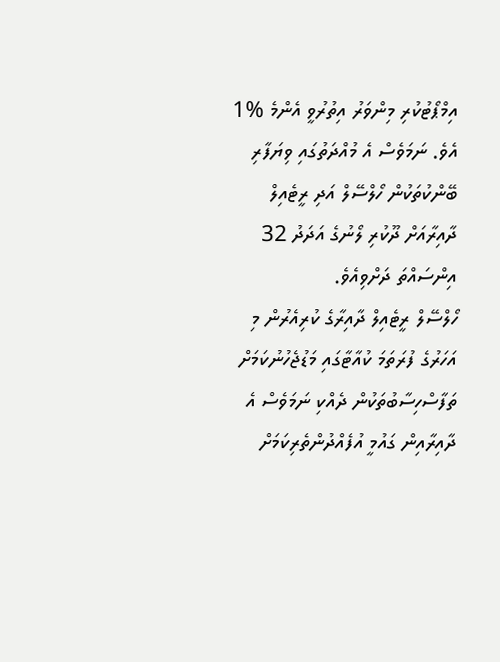އިމްޕޯޓުކުރި މިންވަރު އިތުރުވީ އެންމެ %1 އެވެ. ނަމަވެސް އެ މުއްދަތުގައި ވިޔަފާރި ބޭންކުތަކުން ހޯލްސޭލް އަދި ރީޓެއިލް ދާއިރާއަށް ދޫކުރި ލޯނުގެ އަދަދު 32 އިންސައްތަ ދަށްވިއެވެ.
ހޯލްސޭލް ރީޓެއިލް ދާއިރާގެ ކުރިއެރުން މި އަހަރުގެ ފުރަތަމަ ކުއާޓާގައި މަޑުޖެހުނުކަމަށް ތަފާސްހިސާބުތަކުން ދެއްކި ނަމަވެސް އެ ދާއިރާއިން ގައުމީ އުފެއްދުންތެރިކަމަށް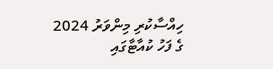ހިއްސާކުރި މިންވަރު 2024 ގެ ފަހު ކުއާޓާގައި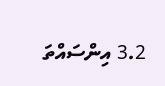3.2 އިންސައްތަ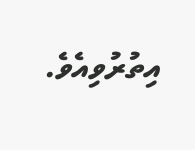އިތުރުވިއެވެ.